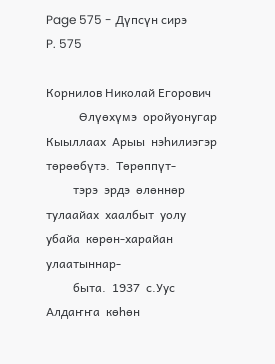Page 575 - Дүпсүн сирэ
P. 575

Корнилов Николай Егорович
           Өлүөхүмэ  оройуонугар  Кыыллаах  Арыы  нэһилиэгэр  төрөөбүтэ.  Төрөппүт-
         тэрэ  эрдэ  өлөннөр  тулаайах  хаалбыт  уолу  убайа  көрөн-харайан  улаатыннар-
         быта.  1937  с.Уус  Алдаҥҥа  көһөн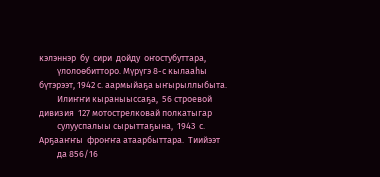кэлэннэр  бу  сири  дойду  оҥостубуттара,
         үлолоөбитторо. Мүрүгэ 8-с кылааһы бүтэрээт, 1942 с. аармыйаҕа ыҥырыллыбыта.
         Илиҥҥи кыраныыссаҕа,  56 строевой дивизия  127 мотострелковай полкатыгар
         сулууспалыы сырыттаҕына,  1943  с.  Арҕааҥҥы  фроҥҥа атаарбыттара.  Тиийээт
         да 856/16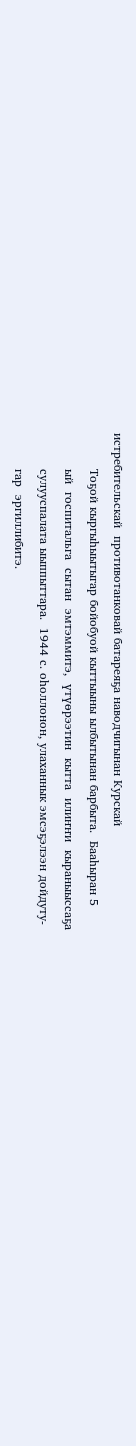истребительскай  противотанковай батареяҕа наводчигынан Курскай
         Тоҕой кыргыһыытыгар бойобуой кыттыыны ылбытынан барбыта.  Бааһыран 5
         ый  госпитальга  сытан  эмтэммитэ,  үтүөрээтин  кытта  илиҥҥи  кыраныыссаҕа
         сулууспалата ыыппыттара.  1944 с. оһоллонон, улаханнык эмсэҕэлээн дойдуту-
         гар  эргиллибитэ.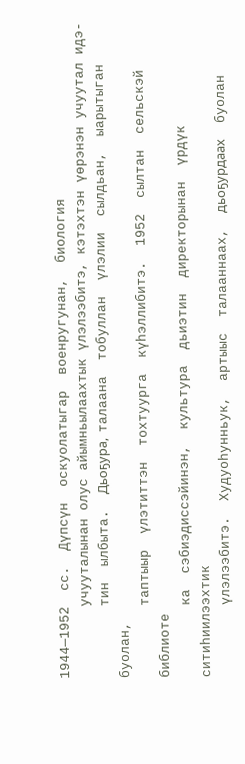1944—1952  сс.  Дүпсүн  оскуолатыгар  военругунан,  биология
         учууталынан олус айымньылаахтык үлэлээбитэ, кэтэхтэн үөрэнэн учуутал идэ-
         тин  ылбыта.  Дьоҕура,  талаана  тобуллан  үлэлии  сылдьан,  ыарытыган  буолан,
         таптыыр  үлэтиттэн  тохтуурга  күһэллибитэ.  1952  сылтан  сельскэй  библиоте
         ка  сэбиэдиссэйинэн,  культура  дьиэтин  директорынан  үрдүк  ситиһиилээхтик
         үлэлээбитэ.  Худуоһунньук,  артыыс  талааннаах,  дьоҕурдаах  буолан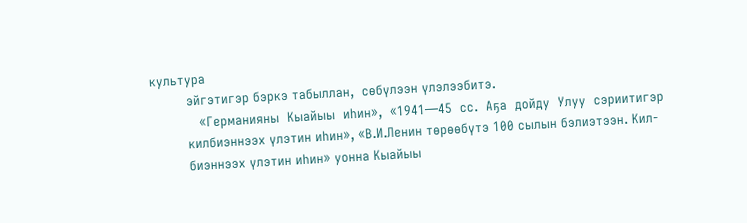культура
         эйгэтигэр бэркэ табыллан,  сөбүлээн үлэлээбитэ.
            «Германияны  Кыайыы  иһин»,  «1941—45  сс.  Аҕа  дойду  Улуу  сэриитигэр
         килбиэннээх үлэтин иһин», «В.И.Ленин төрөөбүтэ 100 сылын бэлиэтээн. Кил-
         биэннээх үлэтин иһин» уонна Кыайыы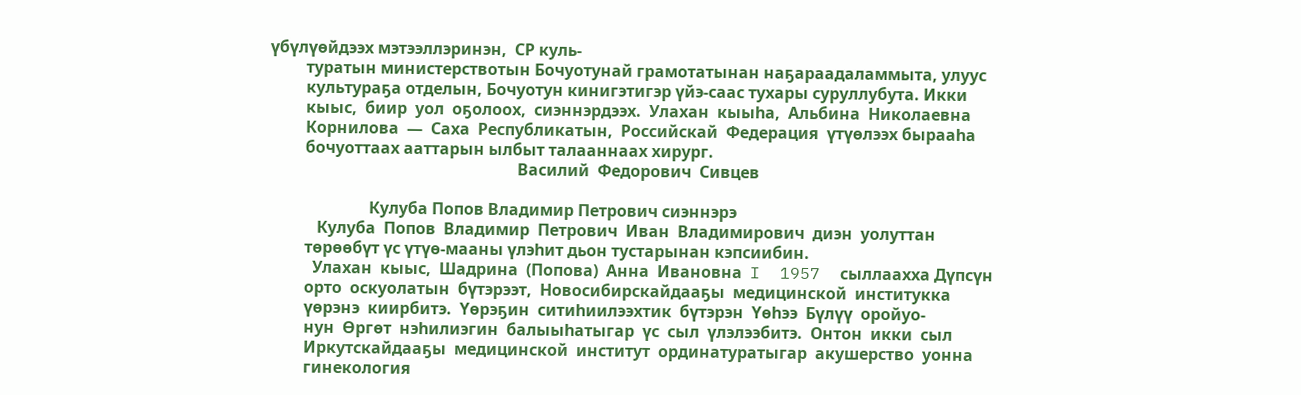үбүлүөйдээх мэтээллэринэн,  СР куль-
         туратын министерствотын Бочуотунай грамотатынан наҕараадаламмыта, улуус
         культураҕа отделын, Бочуотун кинигэтигэр үйэ-саас тухары суруллубута. Икки
         кыыс,  биир  уол  оҕолоох,  сиэннэрдээх.  Улахан  кыыһа,  Альбина  Николаевна
         Корнилова  —  Саха  Республикатын,  Российскай  Федерация  үтүөлээх бырааһа
         бочуоттаах ааттарын ылбыт талааннаах хирург.
                                                              Василий  Федорович  Сивцев

                         Кулуба Попов Владимир Петрович сиэннэрэ
            Кулуба  Попов  Владимир  Петрович  Иван  Владимирович  диэн  уолуттан
         төрөөбүт үс үтүө-мааны үлэһит дьон тустарынан кэпсиибин.
           Улахан  кыыс,  Шадрина  (Попова)  Анна  Ивановна  I  1957  сыллаахха Дүпсүн
         орто  оскуолатын  бүтэрээт,  Новосибирскайдааҕы  медицинской  институкка
         үөрэнэ  киирбитэ.  Үөрэҕин  ситиһиилээхтик  бүтэрэн  Үөһээ  Бүлүү  оройуо-
         нун  Өргөт  нэһилиэгин  балыыһатыгар  үс  сыл  үлэлээбитэ.  Онтон  икки  сыл
         Иркутскайдааҕы  медицинской  институт  ординатуратыгар  акушерство  уонна
         гинекология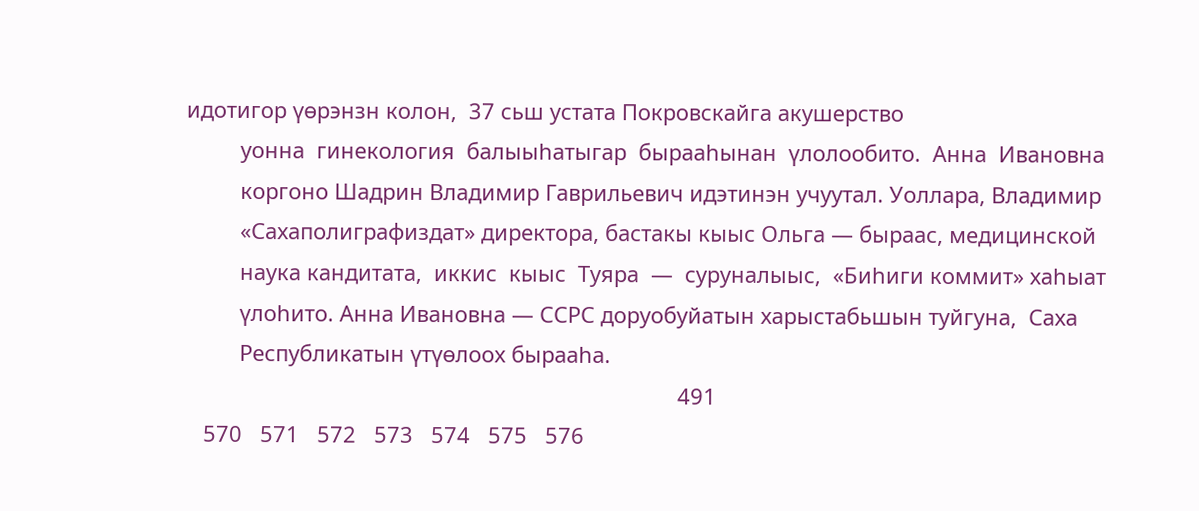идотигор үөрэнзн колон,  37 сьш устата Покровскайга акушерство
         уонна  гинекология  балыыһатыгар  бырааһынан  үлолообито.  Анна  Ивановна
         коргоно Шадрин Владимир Гаврильевич идэтинэн учуутал. Уоллара, Владимир
         «Сахаполиграфиздат» директора, бастакы кыыс Ольга — быраас, медицинской
         наука кандитата,  иккис  кыыс  Туяра  —  суруналыыс,  «Биһиги коммит» хаһыат
         үлоһито. Анна Ивановна — ССРС доруобуйатын харыстабьшын туйгуна,  Саха
         Республикатын үтүөлоох бырааһа.
                                                                                  491
   570   571   572   573   574   575   576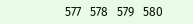577   578   579   580